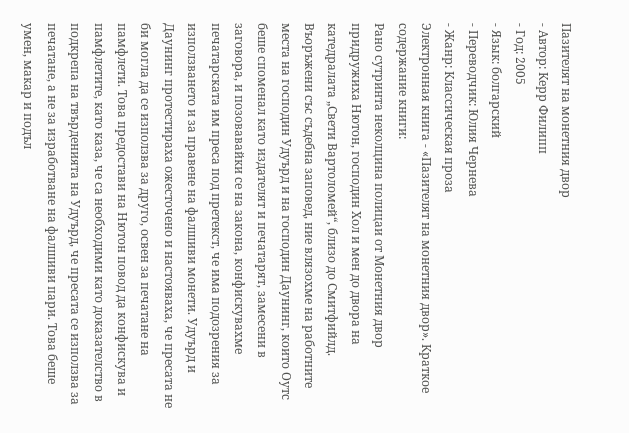Пазителят на монетния двор
- Автор: Керр Филипп
- Год: 2005
- Язык: болгарский
- Переводчик: Юлия Чернева
- Жанр: Классическая проза
Электронная книга - «Пазителят на монетния двор». Краткое содержание книги:
Рано сутринта неколцина полицаи от Монетния двор придружиха Нютон, господин Хол и мен до двора на катедралата „Свети Вартоломей“, близо до Смитфийлд. Въоръжени със съдебна заповед, ние влязохме на работните места на господин Удуърд и на господин Даунинг, които Оутс беше споменал като издателят и печатарят, замесени в заговора, и позовавайки се на закона, конфискувахме печатарската им преса под претекст, че има подозрения за използването и за правене на фалшиви монети. Удуърд и Даунинг протестираха ожесточено и настояваха, че пресата не би могла да се използва за друго, освен за печатане на памфлети. Това предостави на Нютон повод да конфискува и памфлетите, като каза, че са необходими като доказателство в подкрепа на твърденията на Удуърд, че пресата се използва за печатане, а не за изработване на фалшиви пари. Това беше умен, макар и подъл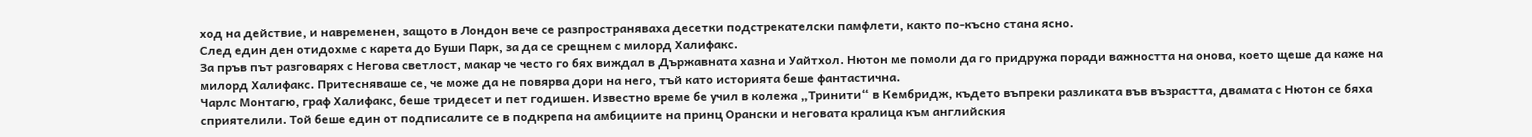ход на действие, и навременен, защото в Лондон вече се разпространяваха десетки подстрекателски памфлети, както по-късно стана ясно.
След един ден отидохме с карета до Буши Парк, за да се срещнем с милорд Халифакс.
За пръв път разговарях с Негова светлост, макар че често го бях виждал в Държавната хазна и Уайтхол. Нютон ме помоли да го придружа поради важността на онова, което щеше да каже на милорд Халифакс. Притесняваше се, че може да не повярва дори на него, тъй като историята беше фантастична.
Чарлс Монтагю, граф Халифакс, беше тридесет и пет годишен. Известно време бе учил в колежа „Тринити“ в Кембридж, където въпреки разликата във възрастта, двамата с Нютон се бяха сприятелили. Той беше един от подписалите се в подкрепа на амбициите на принц Орански и неговата кралица към английския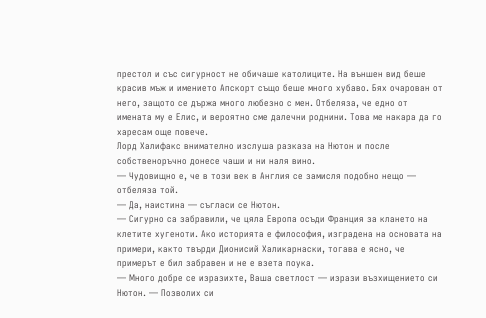престол и със сигурност не обичаше католиците. На външен вид беше красив мъж и имението Апскорт също беше много хубаво. Бях очарован от него, защото се държа много любезно с мен. Отбеляза, че едно от имената му е Елис, и вероятно сме далечни роднини. Това ме накара да го харесам още повече.
Лорд Халифакс внимателно изслуша разказа на Нютон и после собственоръчно донесе чаши и ни наля вино.
— Чудовищно е, че в този век в Англия се замисля подобно нещо — отбеляза той.
— Да, наистина — съгласи се Нютон.
— Сигурно са забравили, че цяла Европа осъди Франция за клането на клетите хугеноти. Ако историята е философия, изградена на основата на примери, както твърди Дионисий Халикарнаски, тогава е ясно, че примерът е бил забравен и не е взета поука.
— Много добре се изразихте, Ваша светлост — изрази възхищението си Нютон. — Позволих си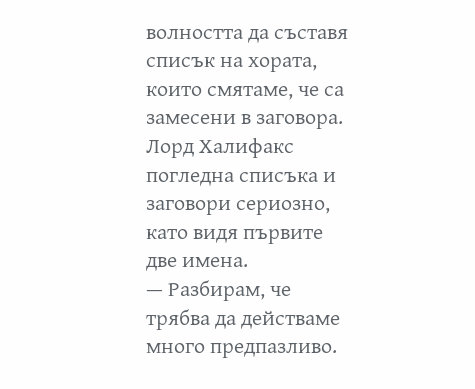волността да съставя списък на хората, които смятаме, че са замесени в заговора.
Лорд Халифакс погледна списъка и заговори сериозно, като видя първите две имена.
— Разбирам, че трябва да действаме много предпазливо.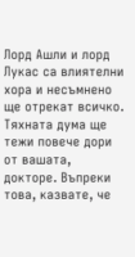Лорд Ашли и лорд Лукас са влиятелни хора и несъмнено ще отрекат всичко. Тяхната дума ще тежи повече дори от вашата, докторе. Въпреки това, казвате, че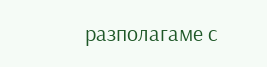разполагаме с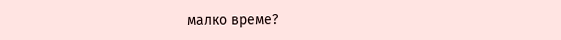малко време?